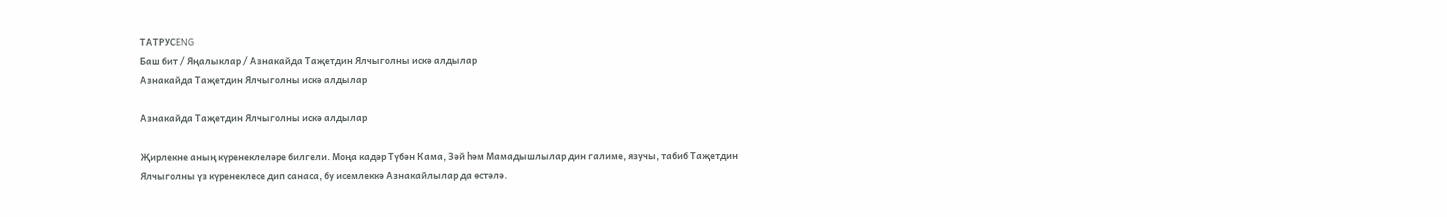ТАТРУСENG
Баш бит / Яңалыклар / Азнакайда Таҗетдин Ялчыголны искә алдылар
Азнакайда Таҗетдин Ялчыголны искә алдылар

Азнакайда Таҗетдин Ялчыголны искә алдылар

Җирлекне аның күренеклеләре билгели. Моңа кадәр Түбән Кама, Зәй һәм Мамадышлылар дин галиме, язучы, табиб Таҗетдин Ялчыголны үз күренеклесе дип санаса, бу исемлеккә Азнакайлылар да өстәлә.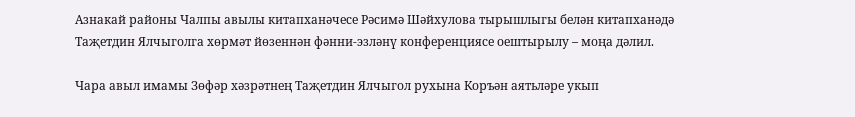Азнакай районы Чалпы авылы китапханәчесе Рәсимә Шәйхулова тырышлыгы белән китапханәдә Таҗетдин Ялчыголга хөрмәт йөзеннән фәнни-эзләнү конференциясе оештырылу – моңа дәлил.

Чара авыл имамы Зөфәр хәзрәтнең Таҗетдин Ялчыгол рухына Коръән аятьләре укып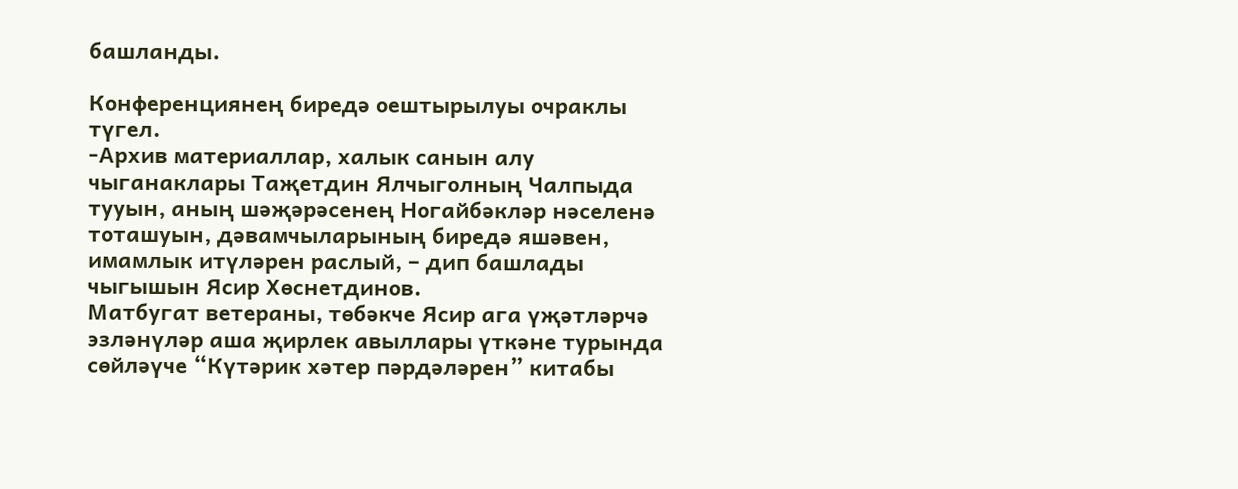башланды.

Конференциянең биредә оештырылуы очраклы түгел.
-Архив материаллар, халык санын алу чыганаклары Таҗетдин Ялчыголның Чалпыда тууын, аның шәҗәрәсенең Ногайбәкләр нәселенә тоташуын, дәвамчыларының биредә яшәвен, имамлык итүләрен раслый, – дип башлады чыгышын Ясир Хөснетдинов.
Матбугат ветераны, төбәкче Ясир ага үҗәтләрчә эзләнүләр аша җирлек авыллары үткәне турында сөйләүче “Күтәрик хәтер пәрдәләрен” китабы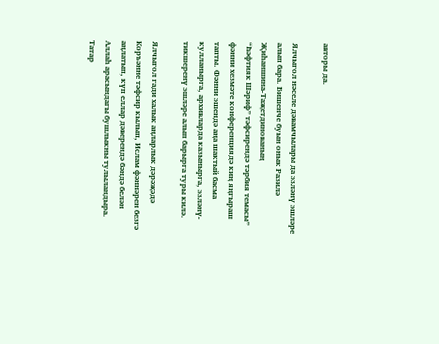авторы да.

Ялчыгол нәселе дәвамчылары да эзләнү эшләре алып бара. Бишенче буын онык Разилә Җиһаншина-Таҗетдинованың
“Һәфтияк Шәриф” тәфсирендә тәрбия темасы” фәнни хезмәте конференциядә киң яңгыраш тапты. Фәнни эшендә аңа шактый басма кулланырга, архивларда казынырга, эзләнү-тикшеренү эшләре алып барырга туры килә.

Ялчыгол гади халык аңларлык дәрәҗәдә Коръәнне тәфсир кылып, Ислам фәннәрен безгә аңлатып, күп еллар дәверендә бәндә белән Аллаһ арасындагы бушлыкны тулыландыра. Татар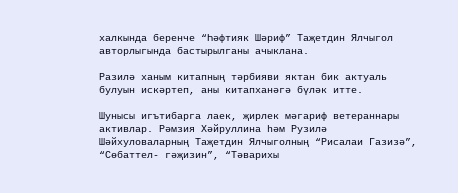халкында беренче “Һәфтияк Шәриф” Таҗетдин Ялчыгол авторлыгында бастырылганы ачыклана.

Разилә ханым китапның тәрбияви яктан бик актуаль булуын искәртеп, аны китапханәгә бүләк итте.

Шунысы игътибарга лаек, җирлек мәгариф ветераннары активлар. Рәмзия Хәйруллина һәм Рузилә Шәйхуловаларның Таҗетдин Ялчыголның “Рисалаи Газизә”, “Сөбаттел- гәҗизин”, “Тәварихы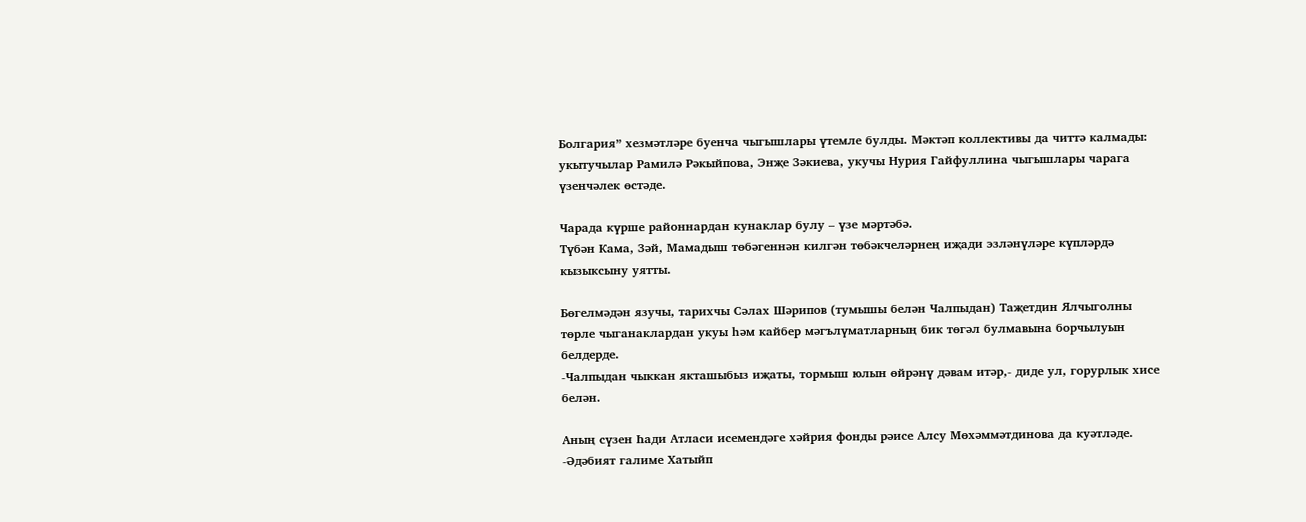Болгария” хезмәтләре буенча чыгышлары үтемле булды. Мәктәп коллективы да читтә калмады: укытучылар Рамилә Рәкыйпова, Энҗе Зәкиева, укучы Нурия Гайфуллина чыгышлары чарага үзенчәлек өстәде.

Чарада күрше районнардан кунаклар булу – үзе мәртәбә.
Түбән Кама, Зәй, Мамадыш төбәгеннән килгән төбәкчеләрнең иҗади эзләнүләре күпләрдә кызыксыну уятты.

Бөгелмәдән язучы, тарихчы Сәлах Шәрипов (тумышы белән Чалпыдан) Таҗетдин Ялчыголны төрле чыганаклардан укуы һәм кайбер мәгълүматларның бик төгәл булмавына борчылуын белдерде.
-Чалпыдан чыккан якташыбыз иҗаты, тормыш юлын өйрәнү дәвам итәр,- диде ул, горурлык хисе белән.

Аның сүзен Һади Атласи исемендәге хәйрия фонды рәисе Алсу Мөхәммәтдинова да куәтләде.
-Әдәбият галиме Хатыйп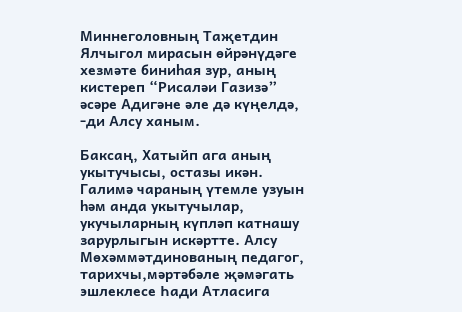Миннеголовның Таҗетдин Ялчыгол мирасын өйрәнүдәге хезмәте биниһая зур, аның кистереп “Рисаләи Газизә” әсәре Адигәне әле дә күңелдә, -ди Алсу ханым.

Баксаң, Хатыйп ага аның укытучысы, остазы икән. Галимә чараның үтемле узуын һәм анда укытучылар, укучыларның күпләп катнашу зарурлыгын искәртте. Алсу Мөхәммәтдинованың педагог, тарихчы,мәртәбәле җәмәгать эшлеклесе Һади Атласига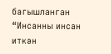багышланган “Инсанны инсан иткән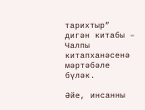тарихтыр” дигән китабы – Чалпы китапханәсенә мәртәбәле бүләк.

Әйе, инсанны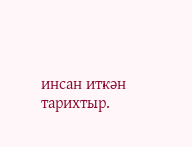инсан иткән тарихтыр.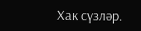Хак сүзләр.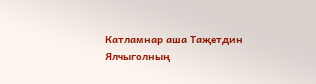Катламнар аша Таҗетдин Ялчыголның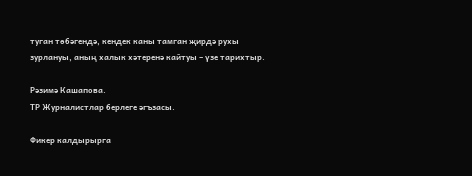туган төбәгендә, кендек каны тамган җирдә рухы зурлануы, аның халык хәтеренә кайтуы – үзе тарихтыр.

Рәзимә Кашапова.
ТР Журналистлар берлеге әгъзасы.

Фикер калдырырга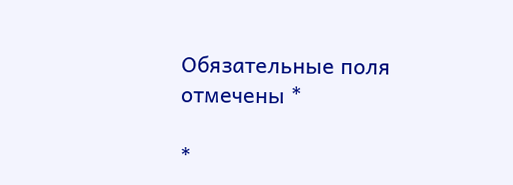Обязательные поля отмечены *

*